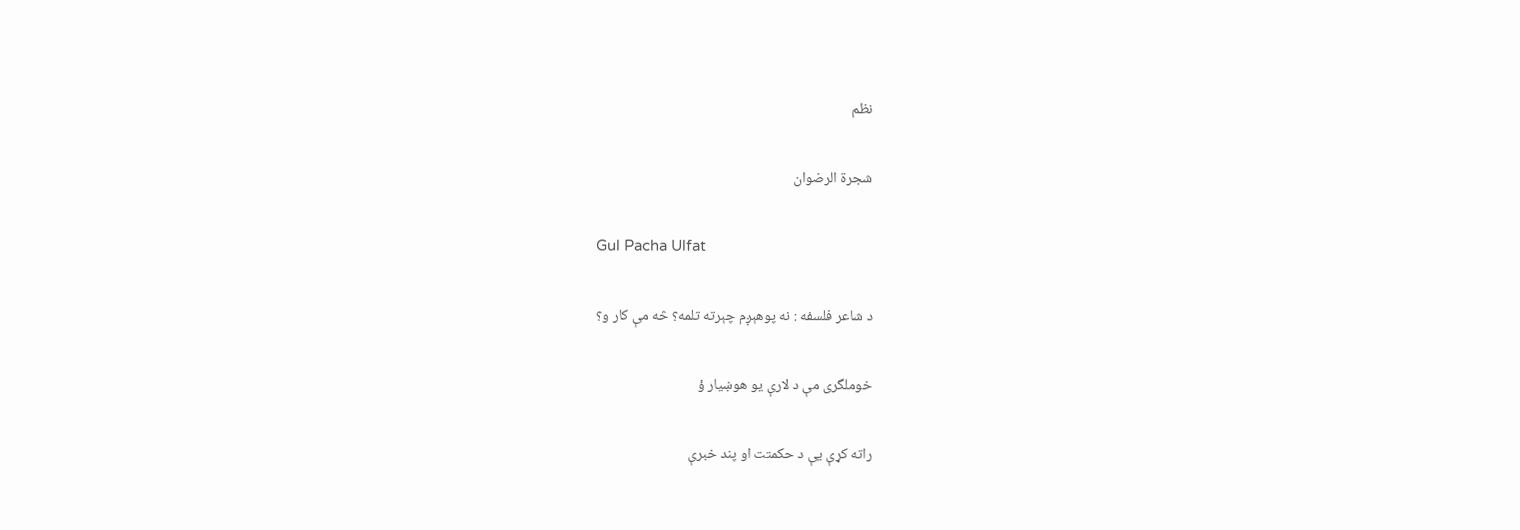نظم

شجرة الرضوان

Gul Pacha Ulfat

د شاعر فلسفه : نه پوهېږم چېرته تلمه؟ څه مې کار و؟

خوملگری مې د لارې يو هوښيار ؤ

راته کړې يې د حکمتت او پند خبرې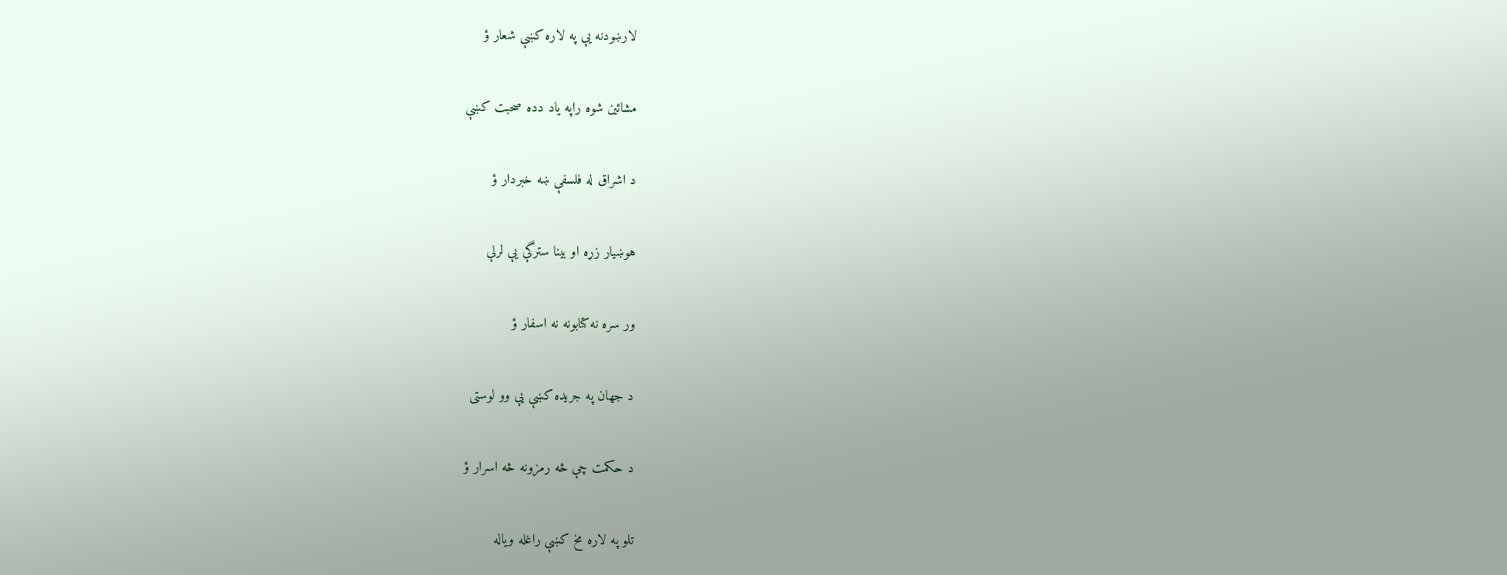لارښودنه يې په لاره کښې شعار ؤ

مشائين شوه راپه ياد دده صحبت کښې

د اشراق له فلسفې ښه خبردار ؤ

هوښيار زړه او بينا سترگې يې لرلې

ور سره نه کتابونه نه اسفار ؤ

د جهان په جريده کښې يې وو لوستی

د حکمت چې څه رمزونه څه اسرار ؤ

تلو په لاره مخ کښې راغله وياله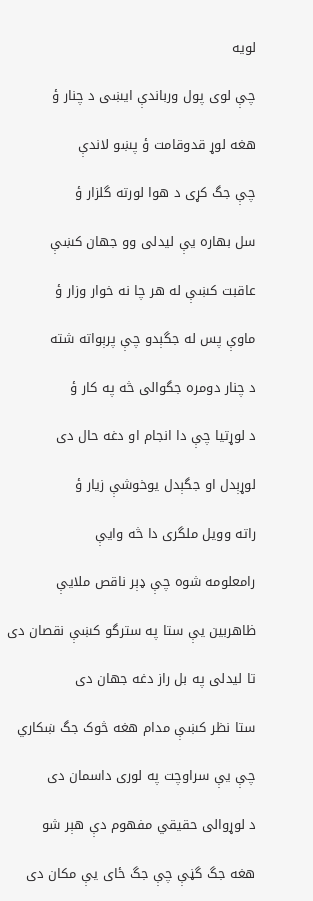لويه

چې لوی پول ورباندې ايښی د چنار ؤ

هغه لوړ قدوقامت ؤ پښو لاندې

چې جگ کړی د هوا لورته گلزار ؤ

سل بهاره يې ليدلی وو جهان کښې

عاقبت کښې له هر چا نه خوار وزار ؤ

ماوې پس له جگېدو چې پرېواته شته

د چنار دومره جگوالی څه په کار ؤ

د لوړتيا چې دا انجام او دغه حال دی

لوړېدل او جگېدل يوخوشې زيار ؤ

راته وويل ملگری دا څه وايې

رامعلومه شوه چې ډېر ناقص ملايې

ظاهربين يې ستا په سترگو کښې نقصان دی

تا ليدلی په بل راز دغه جهان دی

ستا نظر کښې مدام هغه څوک جگ ښکاري

چې يې سراوچت په لوری داسمان دی

د لوړوالی حقيقي مفهوم دې هېر شو

هغه جگ گڼې چې جگ ځای يې مکان دی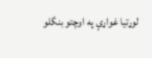لوړتيا غواړې په اوچتو بنگلو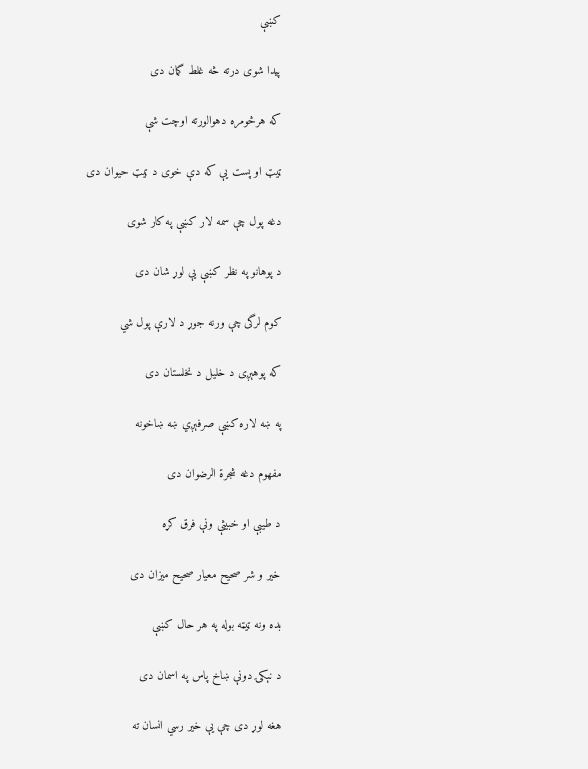کښې

پيدا شوی درته څه غلط گمان دی

که هرڅومره دهوالورته اوچت شې

ټيټ او پست يې که دې خوی د ټيټ حيوان دی

دغه پول چې سمه لار کښې په کار شوی

د پوهانو په نظر کښې يې لوړ شان دی

کوم لرگی چې ورنه جوړ د لارې پول شي

که پوهېږی د خليل د نخلستان دی

په ښه لاره کښې صرفېږي ښه ښاخونه

مفهوم دغه شجرة الرضوان دی

د طيبې او خبيثې ونې فرق کړه

خير و شر صحيح معيار صحيح ميزان دی

بده ونه ټيټه بوله په هر حال کښې

د نېکۍ دونې ښاخ پاس په اسمان دی

هغه لوړ دی چې يې خير رسي انسان ته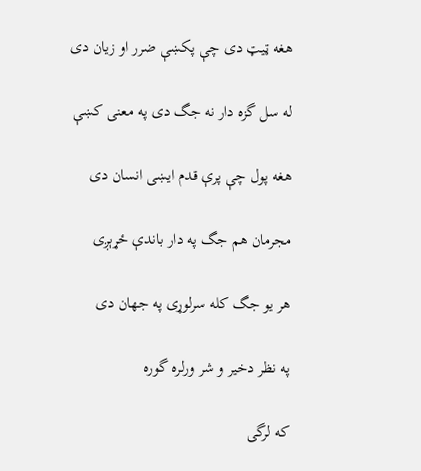هغه ټيټ دی چې پکښې ضرر او زيان دی

له سل گزه دار نه جگ دی په معنی کښې

هغه پول چې پرې قدم ايښی انسان دی

مجرمان هم جگ په دار باندې ځړېږی

هر يو جگ کله سرلوړی په جهان دی

په نظر دخير و شر ورلره گوره

که لرگی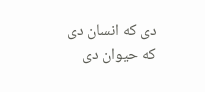دی که انسان دی که حيوان دی